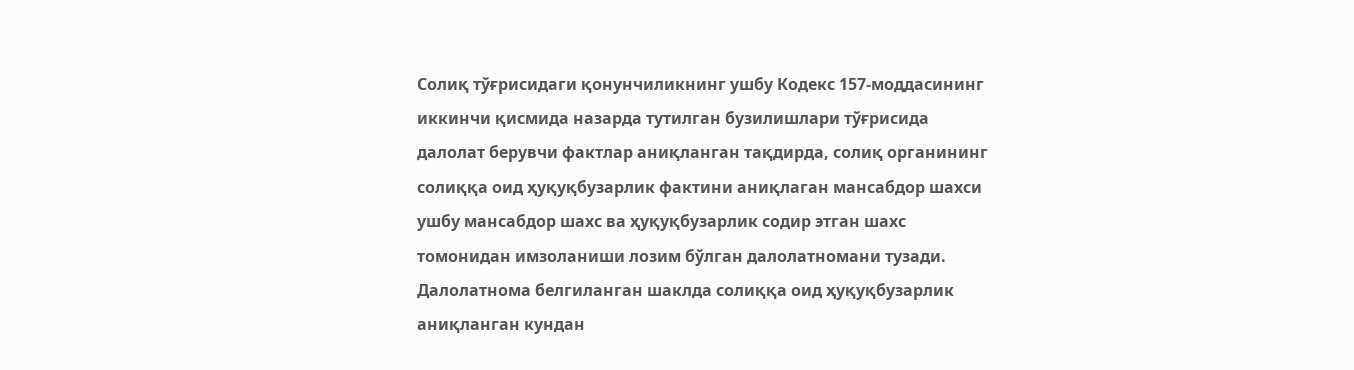Солиқ тўғрисидаги қонунчиликнинг ушбу Кодекс 157-моддасининг иккинчи қисмида назарда тутилган бузилишлари тўғрисида далолат берувчи фактлар аниқланган тақдирда, солиқ органининг солиққа оид ҳуқуқбузарлик фактини аниқлаган мансабдор шахси ушбу мансабдор шахс ва ҳуқуқбузарлик содир этган шахс томонидан имзоланиши лозим бўлган далолатномани тузади.
Далолатнома белгиланган шаклда солиққа оид ҳуқуқбузарлик аниқланган кундан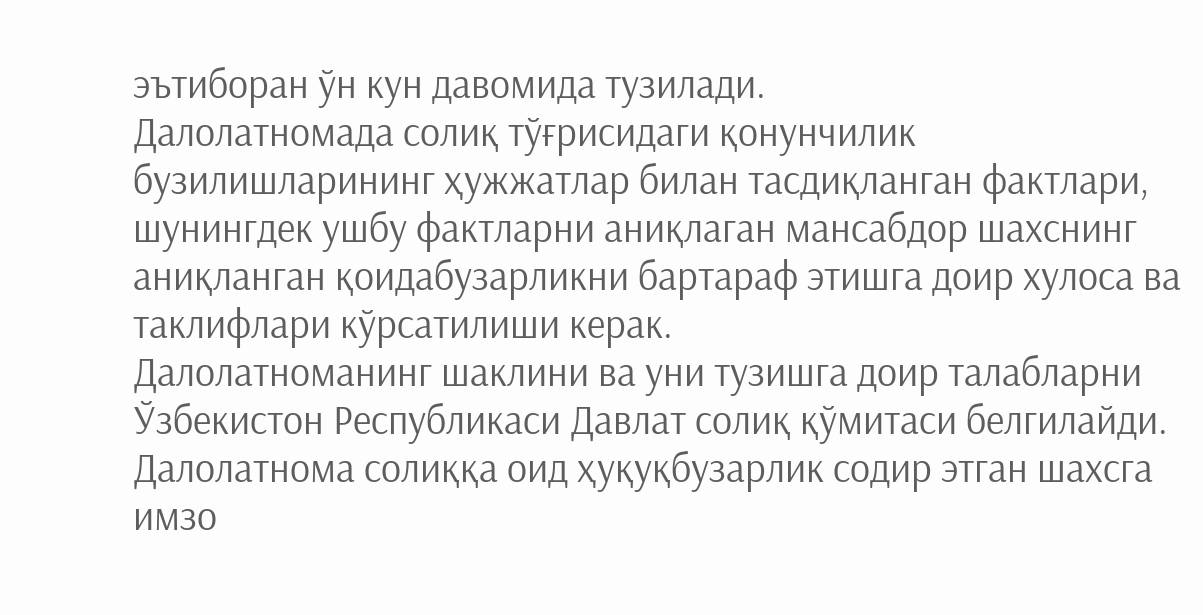эътиборан ўн кун давомида тузилади.
Далолатномада солиқ тўғрисидаги қонунчилик бузилишларининг ҳужжатлар билан тасдиқланган фактлари, шунингдек ушбу фактларни аниқлаган мансабдор шахснинг аниқланган қоидабузарликни бартараф этишга доир хулоса ва таклифлари кўрсатилиши керак.
Далолатноманинг шаклини ва уни тузишга доир талабларни Ўзбекистон Республикаси Давлат солиқ қўмитаси белгилайди.
Далолатнома солиққа оид ҳуқуқбузарлик содир этган шахсга имзо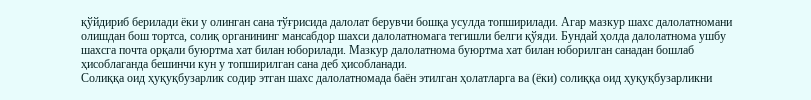қўйдириб берилади ёки у олинган сана тўғрисида далолат берувчи бошқа усулда топширилади. Агар мазкур шахс далолатномани олишдан бош тортса, солиқ органининг мансабдор шахси далолатномага тегишли белги қўяди. Бундай ҳолда далолатнома ушбу шахсга почта орқали буюртма хат билан юборилади. Мазкур далолатнома буюртма хат билан юборилган санадан бошлаб ҳисоблаганда бешинчи кун у топширилган сана деб ҳисобланади.
Солиққа оид ҳуқуқбузарлик содир этган шахс далолатномада баён этилган ҳолатларга ва (ёки) солиққа оид ҳуқуқбузарликни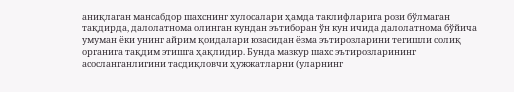аниқлаган мансабдор шахснинг хулосалари ҳамда таклифларига рози бўлмаган тақдирда, далолатнома олинган кундан эътиборан ўн кун ичида далолатнома бўйича умуман ёки унинг айрим қоидалари юзасидан ёзма эътирозларини тегишли солиқ органига тақдим этишга ҳақлидир. Бунда мазкур шахс эътирозларининг асосланганлигини тасдиқловчи ҳужжатларни (уларнинг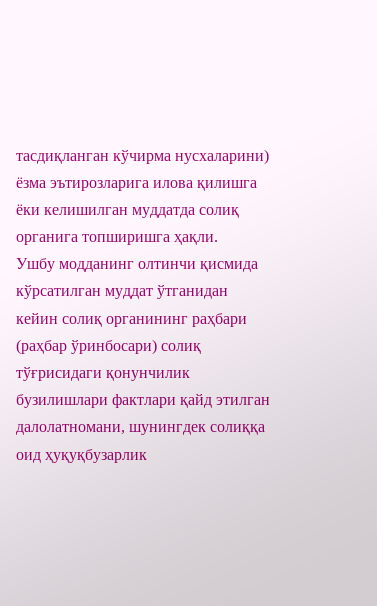тасдиқланган кўчирма нусхаларини) ёзма эътирозларига илова қилишга ёки келишилган муддатда солиқ органига топширишга ҳақли.
Ушбу модданинг олтинчи қисмида кўрсатилган муддат ўтганидан кейин солиқ органининг раҳбари (раҳбар ўринбосари) солиқ тўғрисидаги қонунчилик бузилишлари фактлари қайд этилган далолатномани, шунингдек солиққа оид ҳуқуқбузарлик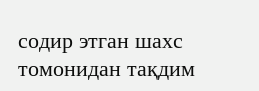содир этган шахс томонидан тақдим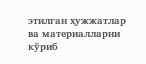этилган ҳужжатлар ва материалларни кўриб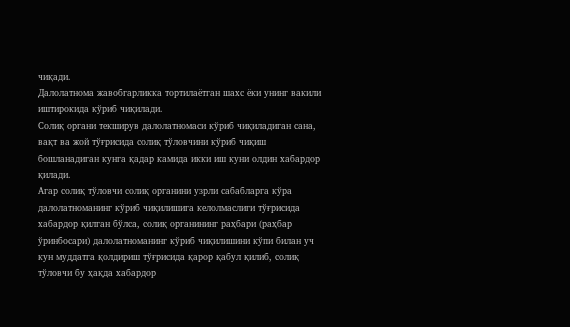чиқади.
Далолатнома жавобгарликка тортилаётган шахс ёки унинг вакили иштирокида кўриб чиқилади.
Солиқ органи текширув далолатномаси кўриб чиқиладиган сана, вақт ва жой тўғрисида солиқ тўловчини кўриб чиқиш бошланадиган кунга қадар камида икки иш куни олдин хабардор қилади.
Агар солиқ тўловчи солиқ органини узрли сабабларга кўра далолатноманинг кўриб чиқилишига келолмаслиги тўғрисида хабардор қилган бўлса, солиқ органининг раҳбари (раҳбар ўринбосари) далолатноманинг кўриб чиқилишини кўпи билан уч кун муддатга қолдириш тўғрисида қарор қабул қилиб, солиқ тўловчи бу ҳақда хабардор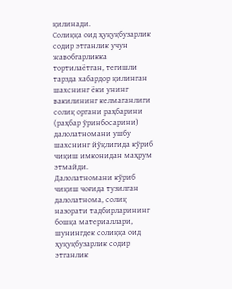қилинади.
Солиққа оид ҳуқуқбузарлик содир этганлик учун жавобгарликка тортилаётган, тегишли тарзда хабардор қилинган шахснинг ёки унинг вакилининг келмаганлиги солиқ органи раҳбарини (раҳбар ўринбосарини) далолатномани ушбу шахснинг йўқлигида кўриб чиқиш имконидан маҳрум этмайди.
Далолатномани кўриб чиқиш чоғида тузилган далолатнома, солиқ назорати тадбирларининг бошқа материаллари, шунингдек солиққа оид ҳуқуқбузарлик содир этганлик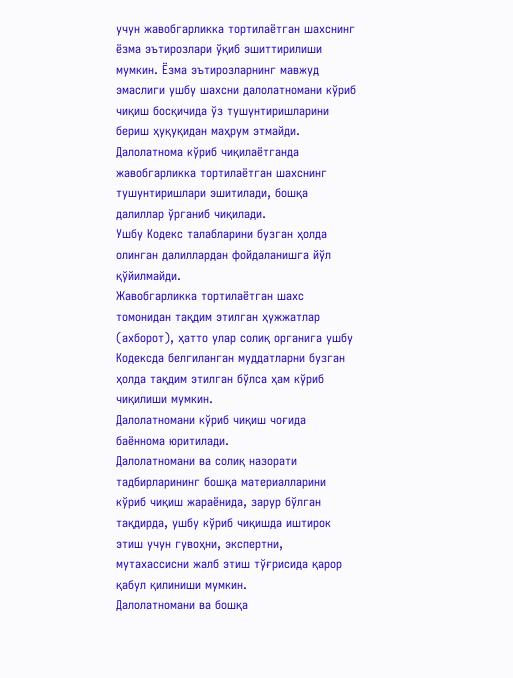учун жавобгарликка тортилаётган шахснинг ёзма эътирозлари ўқиб эшиттирилиши мумкин. Ёзма эътирозларнинг мавжуд эмаслиги ушбу шахсни далолатномани кўриб чиқиш босқичида ўз тушунтиришларини бериш ҳуқуқидан маҳрум этмайди.
Далолатнома кўриб чиқилаётганда жавобгарликка тортилаётган шахснинг тушунтиришлари эшитилади, бошқа далиллар ўрганиб чиқилади.
Ушбу Кодекс талабларини бузган ҳолда олинган далиллардан фойдаланишга йўл қўйилмайди.
Жавобгарликка тортилаётган шахс томонидан тақдим этилган ҳужжатлар (ахборот), ҳатто улар солиқ органига ушбу Кодексда белгиланган муддатларни бузган ҳолда тақдим этилган бўлса ҳам кўриб чиқилиши мумкин.
Далолатномани кўриб чиқиш чоғида баённома юритилади.
Далолатномани ва солиқ назорати тадбирларининг бошқа материалларини кўриб чиқиш жараёнида, зарур бўлган тақдирда, ушбу кўриб чиқишда иштирок этиш учун гувоҳни, экспертни, мутахассисни жалб этиш тўғрисида қарор қабул қилиниши мумкин.
Далолатномани ва бошқа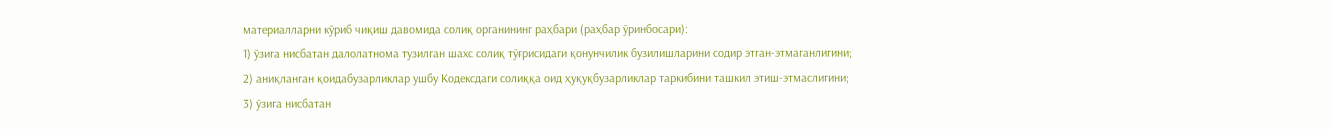материалларни кўриб чиқиш давомида солиқ органининг раҳбари (раҳбар ўринбосари):
1) ўзига нисбатан далолатнома тузилган шахс солиқ тўғрисидаги қонунчилик бузилишларини содир этган-этмаганлигини;
2) аниқланган қоидабузарликлар ушбу Кодексдаги солиққа оид ҳуқуқбузарликлар таркибини ташкил этиш-этмаслигини;
3) ўзига нисбатан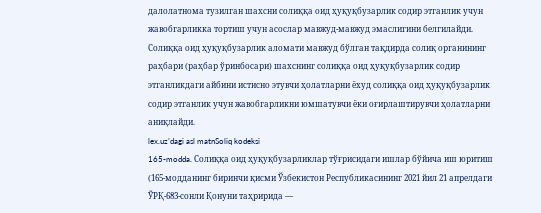далолатнома тузилган шахсни солиққа оид ҳуқуқбузарлик содир этганлик учун жавобгарликка тортиш учун асослар мавжуд-мавжуд эмаслигини белгилайди.
Солиққа оид ҳуқуқбузарлик аломати мавжуд бўлган тақдирда солиқ органининг раҳбари (раҳбар ўринбосари) шахснинг солиққа оид ҳуқуқбузарлик содир этганликдаги айбини истисно этувчи ҳолатларни ёхуд солиққа оид ҳуқуқбузарлик содир этганлик учун жавобгарликни юмшатувчи ёки оғирлаштирувчи ҳолатларни аниқлайди.
lex.uz’dagi asl matnSoliq kodeksi
165-modda. Солиққа оид ҳуқуқбузарликлар тўғрисидаги ишлар бўйича иш юритиш
(165-модданинг биринчи қисми Ўзбекистон Республикасининг 2021 йил 21 апрелдаги ЎРҚ-683-сонли Қонуни таҳририда —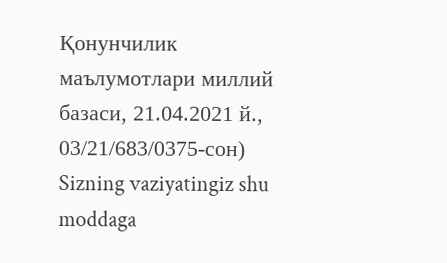Қонунчилик маълумотлари миллий базаси, 21.04.2021 й., 03/21/683/0375-сон)
Sizning vaziyatingiz shu moddaga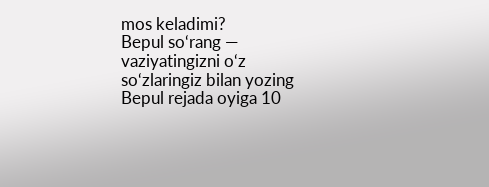mos keladimi?
Bepul so‘rang — vaziyatingizni o‘z so‘zlaringiz bilan yozing
Bepul rejada oyiga 10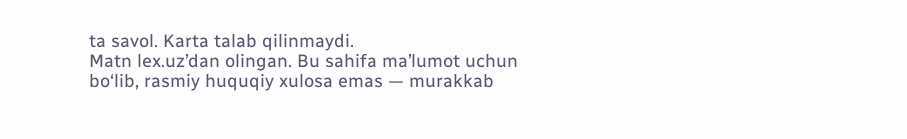ta savol. Karta talab qilinmaydi.
Matn lex.uz’dan olingan. Bu sahifa ma’lumot uchun bo‘lib, rasmiy huquqiy xulosa emas — murakkab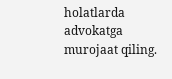holatlarda advokatga murojaat qiling.